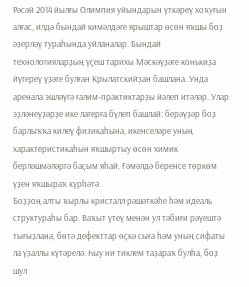Рәсәй 2014 йылғы Олимпия уйындарын үткәреү хоҡуғын алғас, илдә бындай кимәлдәге ярыштар өсөн яҡшы боҙ әҙерләү тураһында уйланалар. Бындай технологияларҙың үҫеш тарихы Мәскәүҙәге конькиҙа йүгереү үҙәге булған Крылатскийҙан башлана. Унда аренала эшләүгә ғалим-практиктарҙы йәлеп итәләр. Улар эҙләнеүҙәрҙе ике лагерға бүлеп башлай: берәүҙәр боҙ барлыҡҡа килеү физикаһына, икенселәре уның характеристикаһын яҡшыртыу өсөн химик берләшмәләргә баҫым яһай. Ғәмәлдә беренсе төркөм үҙен яҡшыраҡ күрһәтә.
Боҙҙоң алты ҡырлы кристалл рәшәткәһе һәм идеаль структураһы бар. Ваҡыт үтеү менән ул тәбиғи рәүештә тығыҙлана, бөтә дефекттар өҫкә сыға һәм уның сифаты ла үҙаллы күтәрелә. Һыу ни тиклем таҙараҡ булһа, боҙ шул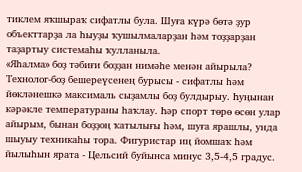тиклем яҡшыраҡ сифатлы була. Шуға күрә бөтә ҙур объекттарҙа ла һыуҙы ҡушылмаларҙан һәм тоҙҙарҙан таҙартыу системаһы ҡулланыла.
«Яһалма» боҙ тәбиғи боҙҙан нимәһе менән айырыла?
Технолог-боҙ бешереүсенең бурысы - сифатлы һәм йөкләнешкә максималь сыҙамлы боҙ булдырыу. Һуңынан кәрәкле температураны һаҡлау. Һәр спорт төрө өсөн улар айырым, бынан боҙҙоң ҡатылығы һәм, шуға ярашлы, унда шыуыу техникаһы тора. Фигуристар иң йомшаҡ һәм йылыһын ярата - Цельсий буйынса минус 3,5-4,5 градус.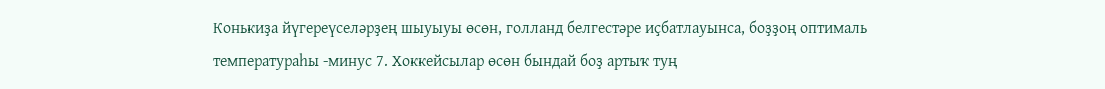Конькиҙа йүгереүселәрҙең шыуыуы өсөн, голланд белгестәре иҫбатлауынса, боҙҙоң оптималь температураһы -минус 7. Хоккейсылар өсөн бындай боҙ артыҡ туң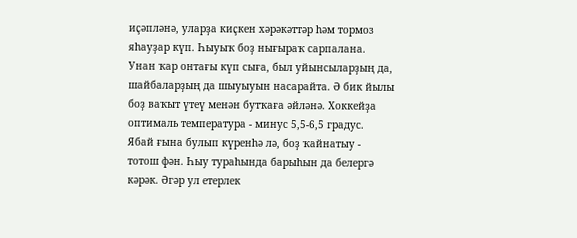иҫәпләнә, уларҙа киҫкен хәрәкәттәр һәм тормоз яһауҙар күп. Һыуыҡ боҙ нығыраҡ сарпалана. Унан ҡар онтағы күп сыға, был уйынсыларҙың да, шайбаларҙың да шыуыуын насарайта. Ә бик йылы боҙ ваҡыт үтеү менән бутҡаға әйләнә. Хоккейҙа оптималь температура - минус 5,5-6,5 градус.
Ябай ғына булып күренһә лә, боҙ ҡайнатыу - тотош фән. Һыу тураһында барыһын да белергә кәрәк. Әгәр ул етерлек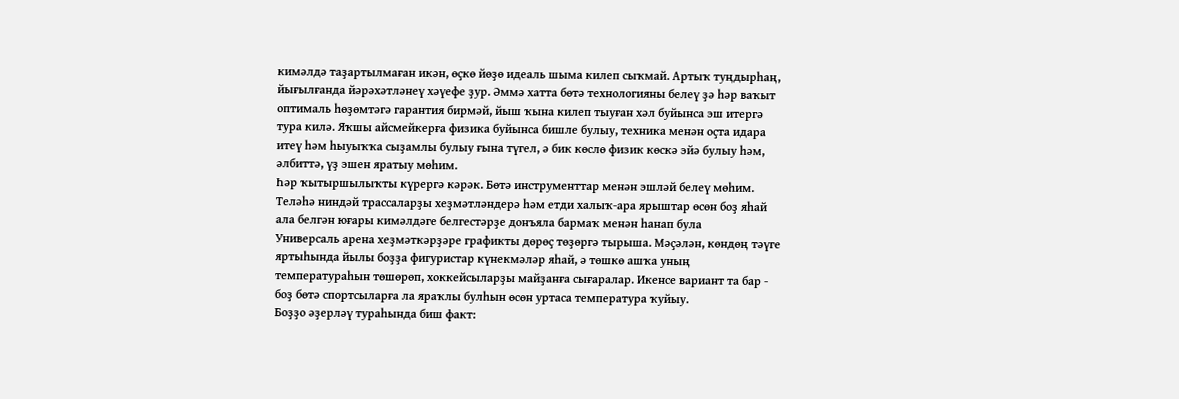кимәлдә таҙартылмаған икән, өҫкө йөҙө идеаль шыма килеп сыҡмай. Артыҡ туңдырһаң, йығылғанда йәрәхәтләнеү хәүефе ҙур. Әммә хатта бөтә технологияны белеү ҙә һәр ваҡыт оптималь һөҙөмтәгә гарантия бирмәй, йыш ҡына килеп тыуған хәл буйынса эш итергә тура килә. Яҡшы айсмейкерға физика буйынса бишле булыу, техника менән оҫта идара итеү һәм һыуыҡҡа сыҙамлы булыу ғына түгел, ә бик көслө физик көскә эйә булыу һәм, әлбиттә, үҙ эшен яратыу мөһим.
Һәр ҡытыршылыҡты күрергә кәрәк. Бөтә инструменттар менән эшләй белеү мөһим. Теләһә ниндәй трассаларҙы хеҙмәтләндерә һәм етди халыҡ-ара ярыштар өсөн боҙ яһай ала белгән юғары кимәлдәге белгестәрҙе донъяла бармаҡ менән һанап була
Универсаль арена хеҙмәткәрҙәре графикты дөрөҫ төҙөргә тырыша. Мәҫәлән, көндөң тәүге яртыһында йылы боҙҙа фигуристар күнекмәләр яһай, ә төшкө ашҡа уның температураһын төшөрөп, хоккейсыларҙы майҙанға сығаралар. Икенсе вариант та бар - боҙ бөтә спортсыларға ла яраҡлы булһын өсөн уртаса температура ҡуйыу.
Боҙҙо әҙерләү тураһында биш факт: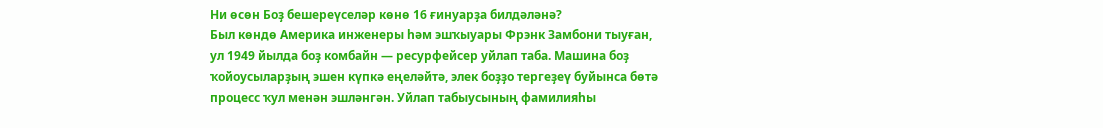Ни өсөн Боҙ бешереүселәр көнө 16 ғинуарҙа билдәләнә?
Был көндө Америка инженеры һәм эшҡыуары Фрэнк Замбони тыуған, ул 1949 йылда боҙ комбайн — ресурфейсер уйлап таба. Машина боҙ ҡойоусыларҙың эшен күпкә еңеләйтә, элек боҙҙо тергеҙеү буйынса бөтә процесс ҡул менән эшләнгән. Уйлап табыусының фамилияһы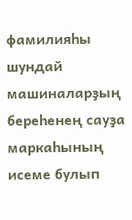фамилияһы шундай машиналарҙың береһенең сауҙа маркаһының исеме булып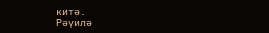китә.
Рәүилә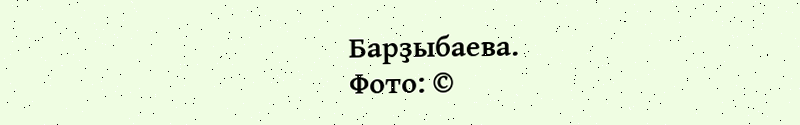Барҙыбаева.
Фото: ©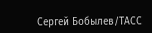Сергей Бобылев/ТАСС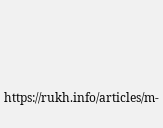https://rukh.info/articles/m-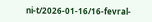ni-t/2026-01-16/16-fevral-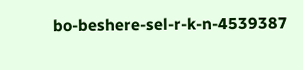bo-beshere-sel-r-k-n-4539387